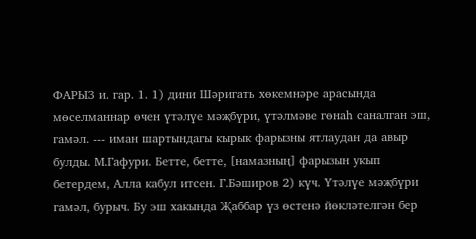ФАРЫЗ и. гар. 1. 1) дини Шәригать хөкемнәре арасында мөселманнар өчен үтәлүе мәҗбүри, үтәлмәве гөнаһ саналган эш, гамәл. --- иман шартындагы кырык фарызны ятлаудан да авыр булды. М.Гафури. Бетте, бетте, [намазның] фарызын укып бетердем, Алла кабул итсен. Г.Бәширов 2) күч. Үтәлүе мәҗбүри гамәл, бурыч. Бу эш хакында Җаббар үз өстенә йөкләтелгән бер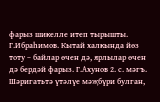фарыз шикелле итеп тырышты. Г.Ибраһимов. Кытай халкында йөз тоту – байлар өчен дә, ярлылар өчен дә бердәй фарыз. Г.Ахунов 2. с. мәгъ. Шәригатьтә үтәлүе мәҗбүри булган,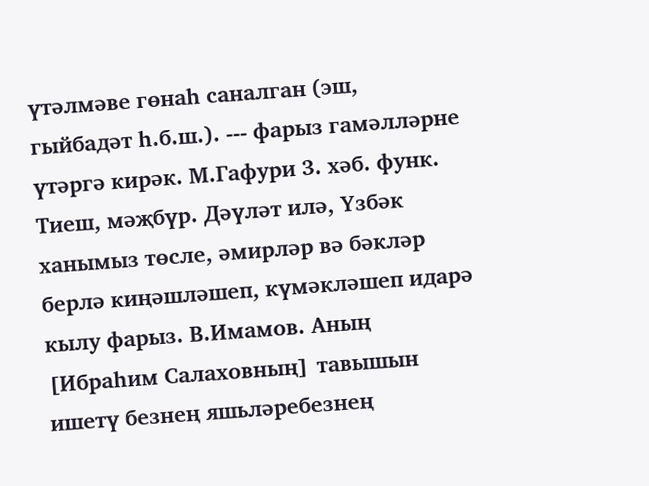үтәлмәве гөнаһ саналган (эш, гыйбадәт һ.б.ш.). --- фарыз гамәлләрне үтәргә кирәк. М.Гафури 3. хәб. функ. Тиеш, мәҗбүр. Дәүләт илә, Үзбәк ханымыз төсле, әмирләр вә бәкләр берлә киңәшләшеп, күмәкләшеп идарә кылу фарыз. В.Имамов. Аның [Ибраһим Салаховның] тавышын ишетү безнең яшьләребезнең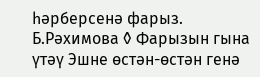һәрберсенә фарыз. Б.Рәхимова ◊ Фарызын гына үтәү Эшне өстән-өстән генә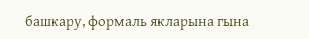башкару, формаль якларына гына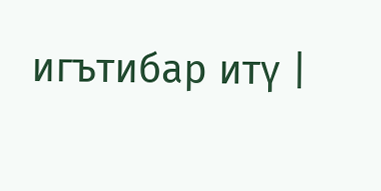игътибар итү |